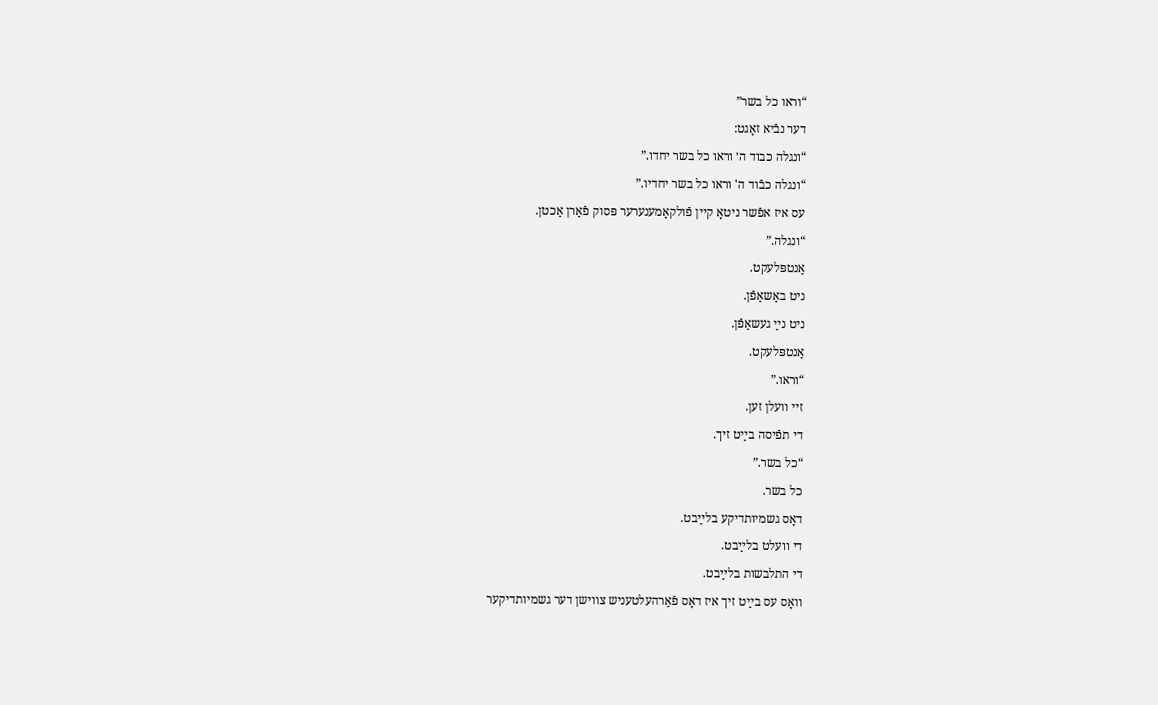“וראו כל בשר”
דער נבֿיא זאָגט:
“ונגלה כבוד ה׳ וראו כל בשר יחדו.”
“ונגלה כבֿוד ה' וראו כל בשר יחדיו.”
עס איז אפֿשר ניטאָ קײן פֿולקאָמענערער פּסוק פֿאַרן אַכטן.
“ונגלה.”
אַנטפּלעקט.
ניט באַשאַפֿן.
ניט נײַ געשאַפֿן.
אַנטפּלעקט.
“וראו.”
זײ װעלן זען.
די תפֿיסה בײַט זיך.
“כל בשר.”
כל בשר.
דאָס גשמיותדיקע בלײַבט.
די װעלט בלײַבט.
די התלבשות בלײַבט.
װאָס עס בײַט זיך איז דאָס פֿאַרהעלטעניש צװישן דער גשמיותדיקער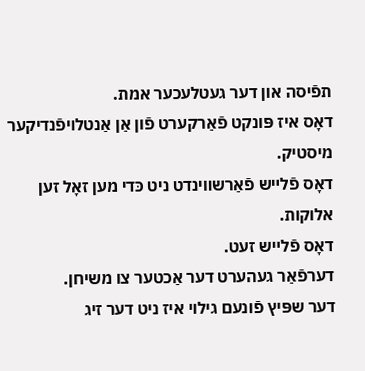תפֿיסה און דער געטלעכער אמת.
דאָס איז פּונקט פֿאַרקערט פֿון אַן אַנטלױפֿנדיקער מיסטיק.
דאָס פֿלײש פֿאַרשװינדט ניט כּדי מען זאָל זען אלוקות.
דאָס פֿלײש זעט.
דערפֿאַר געהערט דער אַכטער צו משיחן.
דער שפּיץ פֿונעם גילוי איז ניט דער זיג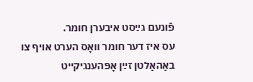פֿונעם גײַסט איבערן חומר.
עס איז דער חומר װאָס הערט אױף צו באַהאַלטן זײַן אָפּהענגיקײט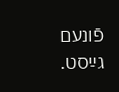פֿונעם גײַסט.